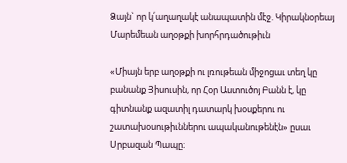Ձայն` որ կ՛աղաղակէ անապատին մէջ. Կիրակնօրեայ Մարեմեան աղօթքի խորհրդածութիւն

«Միայն երբ աղօթքի ու լռութեան միջոցաւ տեղ կը բանանք Յիսուսին, որ Հօր Աստուծոյ Բանն է, կը գիտնանք ազատիլ դատարկ խօսքերու ու շատախօսութիւններու ապականութենէն» ըսաւ Սրբազան Պապը։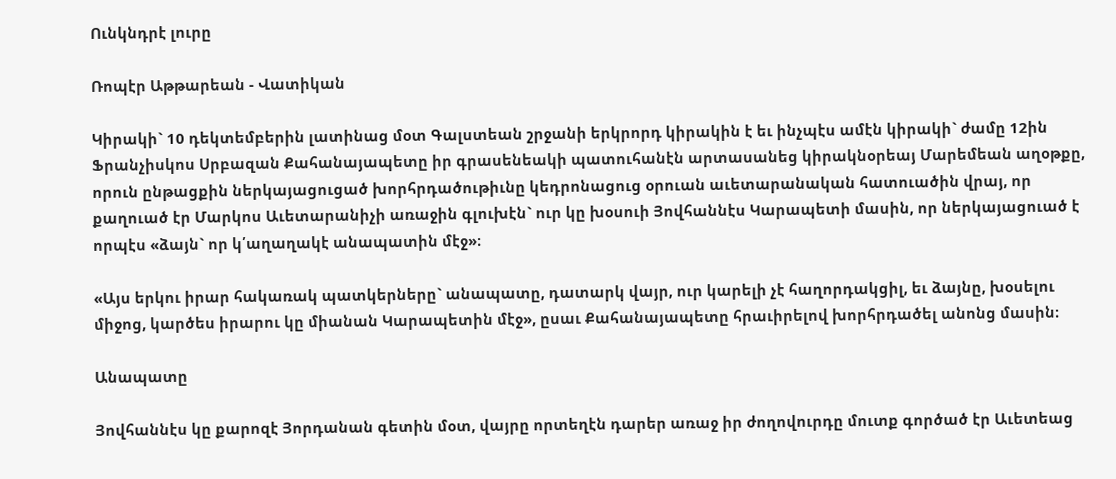Ունկնդրէ լուրը

Ռոպէր Աթթարեան - Վատիկան

Կիրակի` 10 դեկտեմբերին լատինաց մօտ Գալստեան շրջանի երկրորդ կիրակին է եւ ինչպէս ամէն կիրակի` ժամը 12ին Ֆրանչիսկոս Սրբազան Քահանայապետը իր գրասենեակի պատուհանէն արտասանեց կիրակնօրեայ Մարեմեան աղօթքը, որուն ընթացքին ներկայացուցած խորհրդածութիւնը կեդրոնացուց օրուան աւետարանական հատուածին վրայ, որ քաղուած էր Մարկոս Աւետարանիչի առաջին գլուխէն` ուր կը խօսուի Յովհաննէս Կարապետի մասին, որ ներկայացուած է որպէս «ձայն` որ կ՛աղաղակէ անապատին մէջ»։

«Այս երկու իրար հակառակ պատկերները` անապատը, դատարկ վայր, ուր կարելի չէ հաղորդակցիլ, եւ ձայնը, խօսելու միջոց, կարծես իրարու կը միանան Կարապետին մէջ», ըսաւ Քահանայապետը հրաւիրելով խորհրդածել անոնց մասին։

Անապատը

Յովհաննէս կը քարոզէ Յորդանան գետին մօտ, վայրը որտեղէն դարեր առաջ իր ժողովուրդը մուտք գործած էր Աւետեաց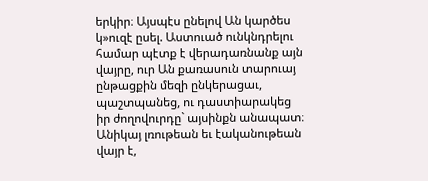երկիր։ Այսպէս ընելով Ան կարծես կ»ուզէ ըսել. Աստուած ունկնդրելու համար պէտք է վերադառնանք այն վայրը, ուր Ան քառասուն տարուայ ընթացքին մեզի ընկերացաւ, պաշտպանեց, ու դաստիարակեց իր ժողովուրդը` այսինքն անապատ։ Անիկայ լռութեան եւ էականութեան վայր է,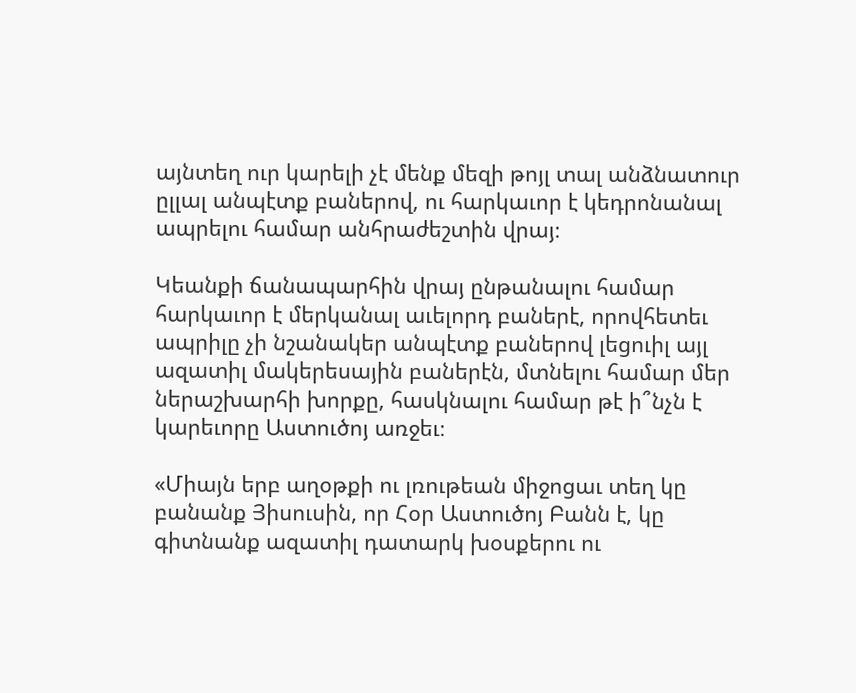այնտեղ ուր կարելի չէ մենք մեզի թոյլ տալ անձնատուր ըլլալ անպէտք բաներով, ու հարկաւոր է կեդրոնանալ ապրելու համար անհրաժեշտին վրայ։

Կեանքի ճանապարհին վրայ ընթանալու համար հարկաւոր է մերկանալ աւելորդ բաներէ, որովհետեւ ապրիլը չի նշանակեր անպէտք բաներով լեցուիլ այլ ազատիլ մակերեսային բաներէն, մտնելու համար մեր ներաշխարհի խորքը, հասկնալու համար թէ ի՞նչն է կարեւորը Աստուծոյ առջեւ։

«Միայն երբ աղօթքի ու լռութեան միջոցաւ տեղ կը բանանք Յիսուսին, որ Հօր Աստուծոյ Բանն է, կը գիտնանք ազատիլ դատարկ խօսքերու ու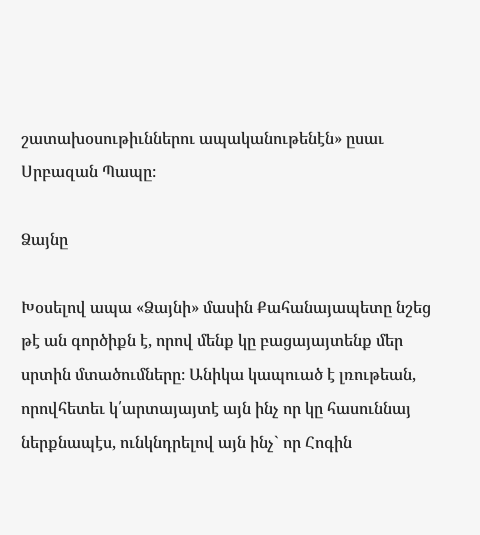շատախօսութիւններու ապականութենէն» ըսաւ Սրբազան Պապը։

Ձայնը

Խօսելով ապա «Ձայնի» մասին Քահանայապետը նշեց թէ ան գործիքն է, որով մենք կը բացայայտենք մեր սրտին մտածումները։ Անիկա կապուած է լռութեան, որովհետեւ կ՛արտայայտէ այն ինչ որ կը հասուննայ ներքնապէս, ունկնդրելով այն ինչ` որ Հոգին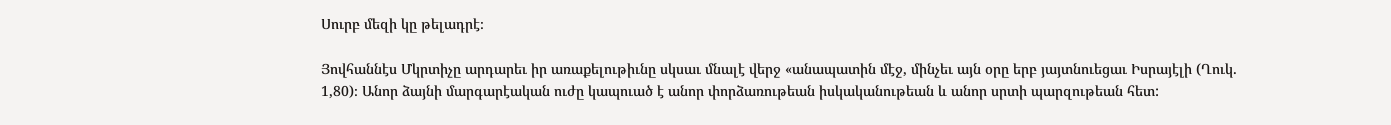Սուրբ մեզի կը թելադրէ։

Յովհաննէս Մկրտիչը արդարեւ իր առաքելութիւնը սկսաւ մնալէ վերջ «անապատին մէջ, մինչեւ այն օրը երբ յայտնուեցաւ Իսրայէլի (Ղուկ. 1,80)։ Անոր ձայնի մարգարէական ուժը կապուած է անոր փորձառութեան իսկականութեան և անոր սրտի պարզութեան հետ: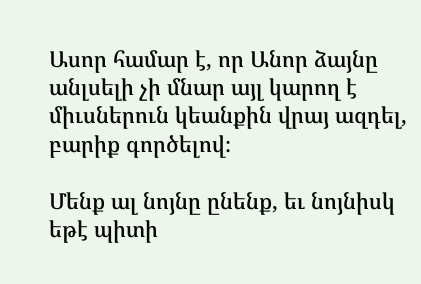Ասոր համար է, որ Անոր ձայնը անլսելի չի մնար այլ կարող է միւսներուն կեանքին վրայ ազդել, բարիք գործելով։

Մենք ալ նոյնը ընենք, եւ նոյնիսկ եթէ պիտի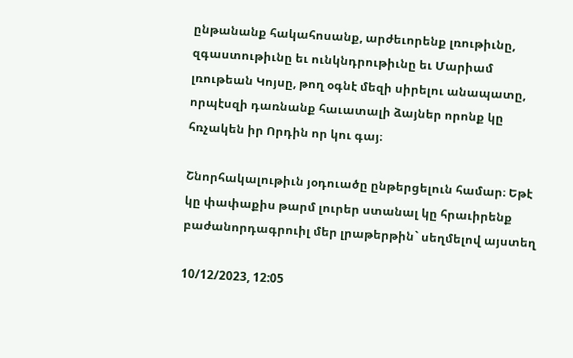ընթանանք հակահոսանք, արժեւորենք լռութիւնը, զգաստութիւնը եւ ունկնդրութիւնը եւ Մարիամ լռութեան Կոյսը, թող օգնէ մեզի սիրելու անապատը, որպէսզի դառնանք հաւատալի ձայներ որոնք կը հռչակեն իր Որդին որ կու գայ։

Շնորհակալութիւն յօդուածը ընթերցելուն համար։ Եթէ կը փափաքիս թարմ լուրեր ստանալ կը հրաւիրենք բաժանորդագրուիլ մեր լրաթերթին` սեղմելով այստեղ

10/12/2023, 12:05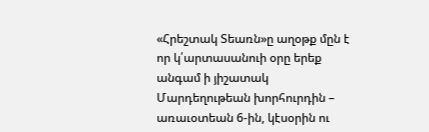«Հրեշտակ Տեառն»ը աղօթք մըն է որ կ՛արտասանուի օրը երեք անգամ ի յիշատակ Մարդեղութեան խորհուրդին – առաւօտեան 6-ին, կէսօրին ու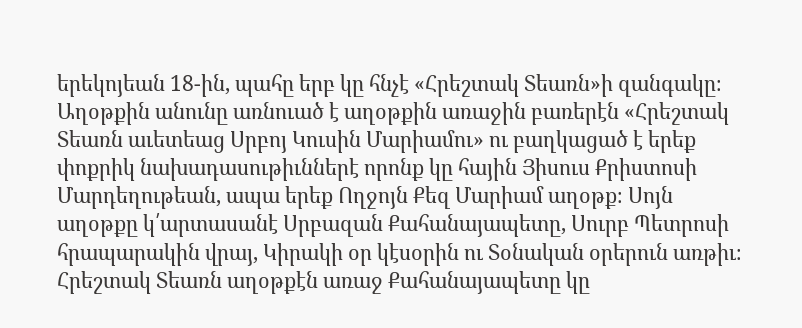երեկոյեան 18-ին, պահը երբ կը հնչէ «Հրեշտակ Տեառն»ի զանգակը։ Աղօթքին անունը առնուած է աղօթքին առաջին բառերէն «Հրեշտակ Տեառն աւետեաց Սրբոյ Կուսին Մարիամու» ու բաղկացած է երեք փոքրիկ նախադասութիւններէ որոնք կը հային Յիսուս Քրիստոսի Մարդեղութեան, ապա երեք Ողջոյն Քեզ Մարիամ աղօթք։ Սոյն աղօթքը կ՛արտասանէ Սրբազան Քահանայապետը, Սուրբ Պետրոսի հրապարակին վրայ, Կիրակի օր կէսօրին ու Տօնական օրերուն առթիւ։ Հրեշտակ Տեառն աղօթքէն առաջ Քահանայապետը կը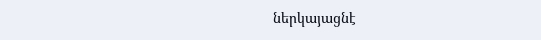ներկայացնէ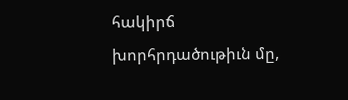հակիրճ խորհրդածութիւն մը,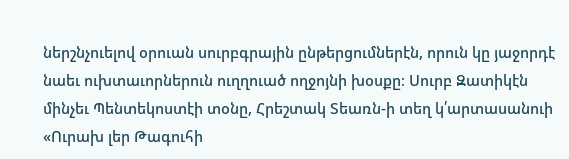ներշնչուելով օրուան սուրբգրային ընթերցումներէն, որուն կը յաջորդէ նաեւ ուխտաւորներուն ուղղուած ողջոյնի խօսքը։ Սուրբ Զատիկէն մինչեւ Պենտեկոստէի տօնը, Հրեշտակ Տեառն-ի տեղ կ՛արտասանուի «Ուրախ լեր Թագուհի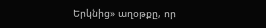Երկնից» աղօթքը, որ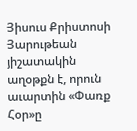Յիսուս Քրիստոսի Յարութեան յիշատակին աղօթքն է, որուն աւարտին «Փառք Հօր»ը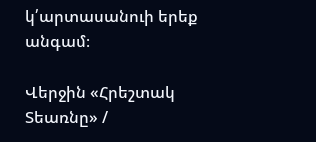կ՛արտասանուի երեք անգամ։

Վերջին «Հրեշտակ Տեառնը» /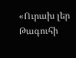«Ուրախ լեր Թագուհի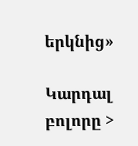երկնից»

Կարդալ բոլորը >